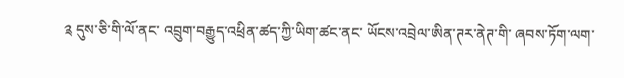༉ དུས་ཅི་གི་ལོ་ནང་ འབྲུག་བརྒྱུད་འཕྲིན་ཚད་ཀྱི་ཡིག་ཚང་ནང་ ཡོངས་འབྲེལ་ཨིན་ཊར་ནེཊ་གི་ ཞབས་ཏོག་ལག་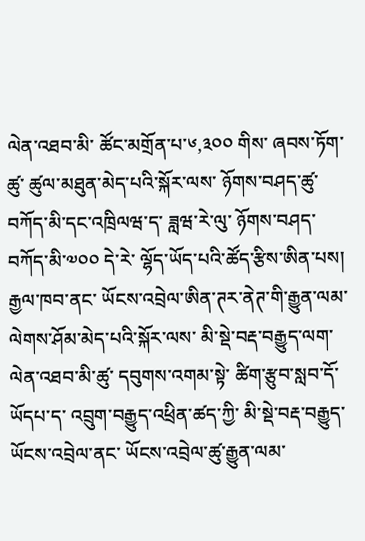ལེན་འཐབ་མི་ ཚོང་མགྲོན་པ་༦,༣༠༠ གིས་ ཞབས་ཏོག་ཚུ་ ཚུལ་མཐུན་མེད་པའི་སྐོར་ལས་ ཉོགས་བཤད་ཚུ་ བཀོད་མི་དང་འཁྲིལཝ་ད་ ཟླཝ་རེ་ལུ་ ཉོགས་བཤད་བཀོད་མི་༧༠༠ དེ་རེ་ ལྷོད་ཡོད་པའི་ཚོད་རྩིས་ཨིན་པས།
རྒྱལ་ཁབ་ནང་ ཡོངས་འབྲེལ་ཨིན་ཊར་ནེཊ་གི་རྒྱུན་ལམ་ ལེགས་ཤོམ་མེད་པའི་སྐོར་ལས་ མི་སྡེ་བརྡ་བརྒྱུད་ལག་ལེན་འཐབ་མི་ཚུ་ དབུགས་འགམ་སྟེ་ ཚིག་རྩུབ་སླབ་དོ་ཡོདཔ་ད་ འབྲུག་བརྒྱུད་འཕྲིན་ཚད་ཀྱི་ མི་སྡེ་བརྡ་བརྒྱུད་ཡོངས་འབྲེལ་ནང་ ཡོངས་འབྲེལ་ཚུ་རྒྱུན་ལམ་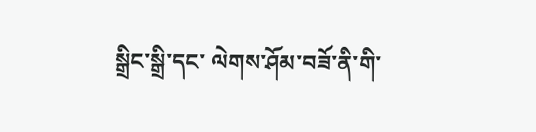སྒྲིང་སྒྲི་དང་ ལེགས་ཤོམ་བཟོ་ནི་གི་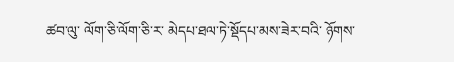ཚབ་ལུ་ ལོག་ཅི་ལོག་ཅི་ར་ མེདཔ་ཐལ་ཏེ་སྡོདཔ་མས་ཟེར་བའི་ ཉོགས་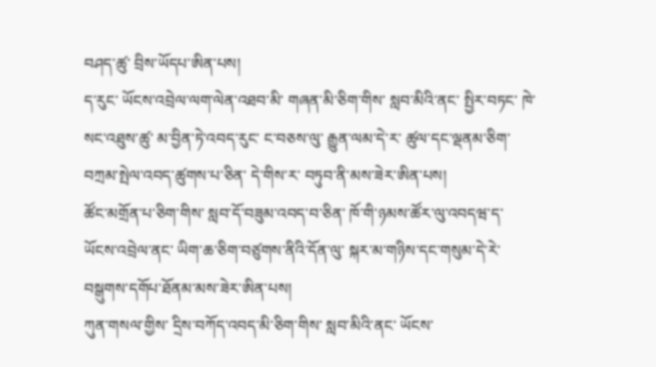བཤད་ཚུ་ བྲིས་ཡོདཔ་ཨིན་པས།
ད་རུང་ ཡོངས་འབྲེལ་ལག་ལེན་འཐབ་མི་ གཞན་མི་ཅིག་གིས་ སླབ་མིའི་ནང་ སྤྱིར་བཏང་ ཁེ་སང་འཐུས་ཚུ་ མ་བྱིན་ཏེ་འབད་རུང་ ང་བཅས་ལུ་ རྒྱུན་ལམ་དེ་ར་ ཚུལ་དང་ལྡནམ་ཅིག་ བཀྲམ་སྤེལ་འབད་ཚུགས་པ་ཅིན་ དེ་གིས་ར་ བཏུབ་ནི་མས་ཟེར་ཨིན་པས།
ཚོང་མགྲོན་པ་ཅིག་གིས་ སླབ་དོ་བཟུམ་འབད་བ་ཅིན་ ཁོ་གི་ཉམས་ཚོར་ལུ་འབདཝ་ད་ ཡོངས་འབྲེལ་ནང་ ཡིག་ཆ་ཅིག་བཙུགས་ནིའི་དོན་ལུ་ སྐར་མ་གཉིས་དང་གསུམ་དེ་རེ་ བསྒུགས་དགོཔ་ཐོནམ་མས་ཟེར་ཨིན་པས།
ཀུན་གསལ་གྱིས་ དྲིས་བཀོད་འབད་མི་ཅིག་གིས་ སླབ་མིའི་ནང་ ཡོངས་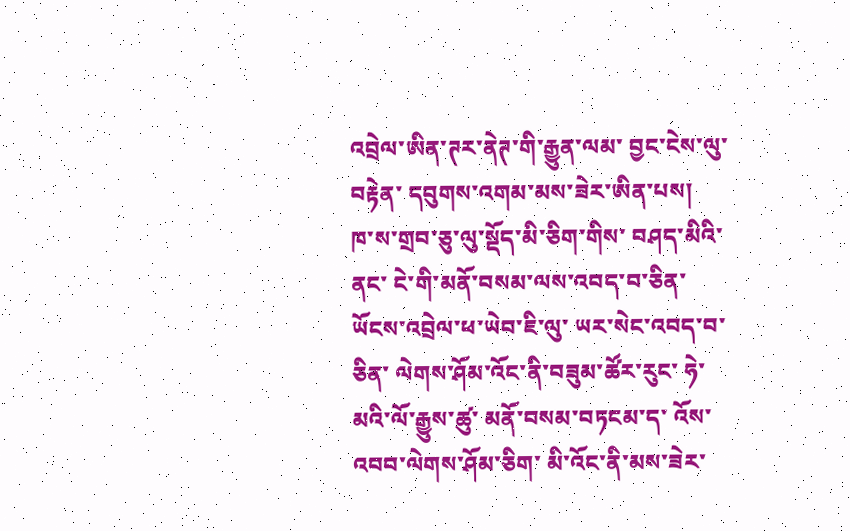འབྲེལ་ཨིན་ཊར་ནེཊ་གི་རྒྱུན་ལམ་ བྱང་ངེས་ལུ་བརྟེན་ དབུགས་འགམ་མས་ཟེར་ཨིན་པས།
ཁ་ས་གྲབ་ཅུ་ལུ་སྡོད་མི་ཅིག་གིས་ བཤད་མིའི་ནང་ ངེ་གི་མནོ་བསམ་ལས་འབད་བ་ཅིན་ ཡོངས་འབྲེལ་ཕ་ཡེབ་ཇི་ལུ་ ཡར་སེང་འབད་བ་ཅིན་ ལེགས་ཤོམ་འོང་ནི་བཟུམ་ཚོར་རུང་ ཧེ་མའི་ལོ་རྒྱུས་ཚུ་ མནོ་བསམ་བཏངམ་ད་ འོས་འབབ་ལེགས་ཤོམ་ཅིག་ མི་འོང་ནི་མས་ཟེར་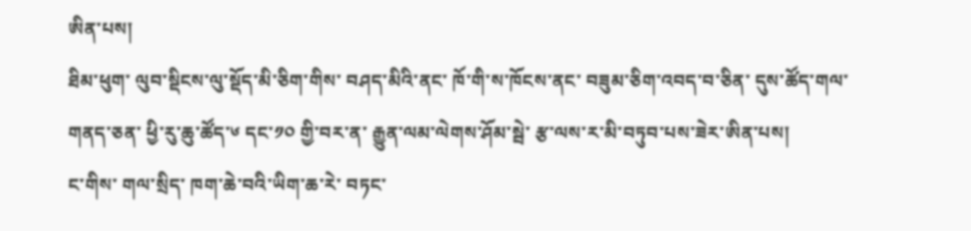ཨིན་པས།
ཐིམ་ཕུག་ ལུབ་སྡིངས་ལུ་སྡོད་མི་ཅིག་གིས་ བཤད་མིའི་ནང་ ཁོ་གི་ས་ཁོངས་ནང་ བཟུམ་ཅིག་འབད་བ་ཅིན་ དུས་ཚོད་གལ་གནད་ཅན་ ཕྱི་རུ་ཆུ་ཚོད་༦ དང་༡༠ གྱི་བར་ན་ རྒྱུན་ལམ་ལེགས་ཤོམ་སྦེ་ རྩ་ལས་ར་མི་བཏུབ་པས་ཟེར་ཨིན་པས།
ང་གིས་ གལ་སྲིད་ ཁག་ཆེ་བའི་ཡིག་ཆ་རེ་ བཏང་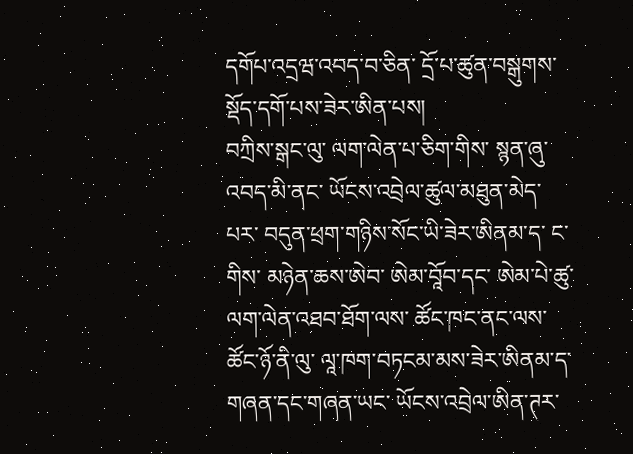དགོཔ་འདྲཝ་འབད་བ་ཅིན་ དྲོ་པ་ཚུན་བསྒུགས་སྡོད་དགོ་པས་ཟེར་ཨིན་པས།
བཀྲིས་སྒང་ལུ་ ལག་ལེན་པ་ཅིག་གིས་ སྙན་ཞུ་འབད་མི་ནང་ ཡོངས་འབྲེལ་ཚུལ་མཐུན་མེད་པར་ བདུན་ཕྲག་གཉིས་སོང་ཡི་ཟེར་ཨིནམ་ད་ ང་གིས་ མཉེན་ཆས་ཨེབ་ ཨེམ་བཱོབ་དང་ ཨེམ་པེ་ཚུ་ ལག་ལེན་འཐབ་ཐོག་ལས་ ཚོང་ཁང་ནང་ལས་ ཚོང་ཉོ་ནི་ལུ་ ལཱ་ཁག་བཏངམ་མས་ཟེར་ཨིནམ་ད་ གཞན་དང་གཞན་ཡང་ ཡོངས་འབྲེལ་ཨིན་ཊར་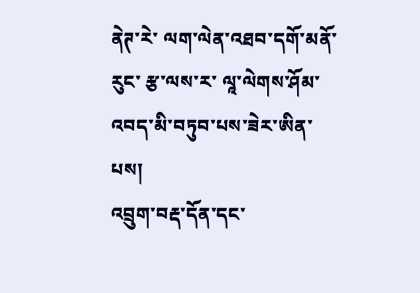ནེཊ་རེ་ ལག་ལེན་འཐབ་དགོ་མནོ་རུང་ རྩ་ལས་ར་ ལཱ་ལེགས་ཤོམ་འབད་མི་བཏུབ་པས་ཟེར་ཨིན་པས།
འབྲུག་བརྡ་དོན་དང་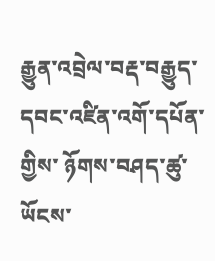རྒྱུན་འབྲེལ་བརྡ་བརྒྱུད་དབང་འཛིན་འགོ་དཔོན་གྱིས་ ཉོགས་བཤད་ཚུ་ ཡོངས་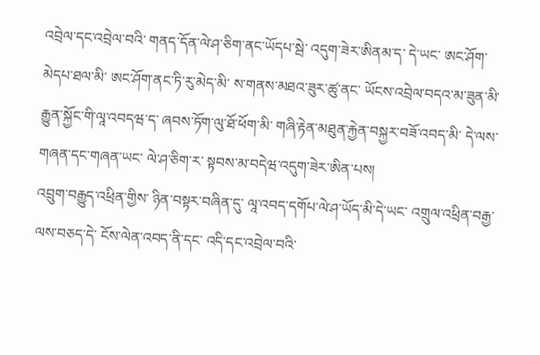འབྲེལ་དང་འབྲེལ་བའི་ གནད་དོན་ལེ་ཤ་ཅིག་ནང་ཡོདཔ་སྦེ་ འདུག་ཟེར་ཨིནམ་ད་ དེ་ཡང་ ཨང་ཤོག་མེདཔ་ཐལ་མི་ ཨང་ཤོག་ནང་ཏི་རུ་མེད་མི་ ས་གནས་མཐའ་ཟུར་ཚུ་ནང་ ཡོངས་འབྲེལ་བདའ་མ་ཟུན་མི་ རྒྱུན་སྐྱོང་གི་ལཱ་འབདཝ་ད་ ཞབས་ཏོག་ལུ་ཐོ་ཕོག་མི་ གཞི་རྟེན་མཐུན་རྐྱེན་བསྐྱར་བཟོ་འབད་མི་ དེ་ལས་ གཞན་དང་གཞན་ཡང་ ལེ་ཤ་ཅིག་ར་ སྟབས་མ་བདེཝ་འདུག་ཟེར་ཨིན་པས།
འབྲུག་བརྒྱུད་འཕྲིན་གྱིས་ ཉིན་བསྟར་བཞིན་དུ་ ལཱ་འབད་དགོཔ་ལེ་ཤ་ཡོད་མི་དེ་ཡང་ འགྲུལ་འཕྲིན་བརྒྱ་ལས་བཅད་དེ་ ངོས་ལེན་འབད་ནི་དང་ འདི་དང་འབྲེལ་བའི་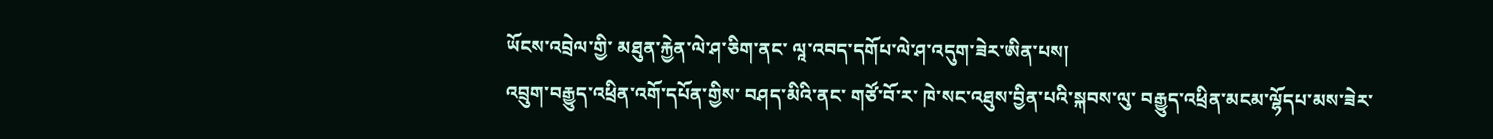ཡོངས་འབྲེལ་གྱི་ མཐུན་རྐྱེན་ལེ་ཤ་ཅིག་ནང་ ལཱ་འབད་དགོཔ་ལེ་ཤ་འདུག་ཟེར་ཨིན་པས།
འབྲུག་བརྒྱུད་འཕྲིན་འགོ་དཔོན་གྱིས་ བཤད་མིའི་ནང་ གཙོ་བོ་ར་ ཁེ་སང་འཐུས་བྱིན་པའི་སྐབས་ལུ་ བརྒྱུད་འཕྲིན་མངམ་ལྷོདཔ་མས་ཟེར་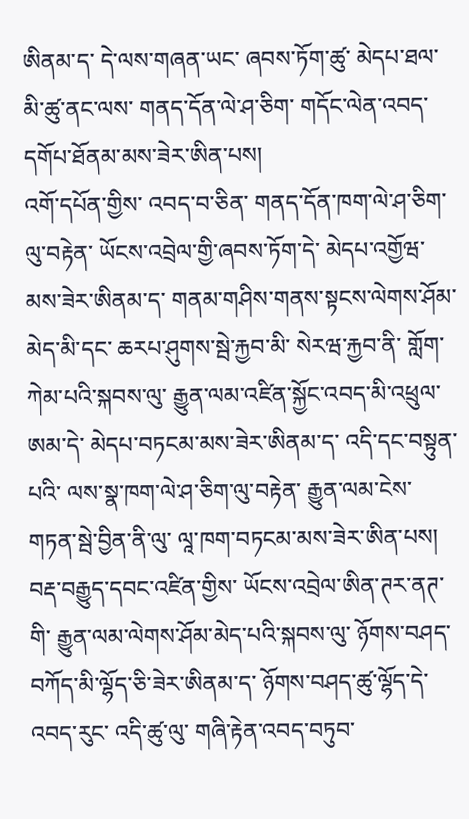ཨིནམ་ད་ དེ་ལས་གཞན་ཡང་ ཞབས་ཏོག་ཚུ་ མེདཔ་ཐལ་མི་ཚུ་ནང་ལས་ གནད་དོན་ལེ་ཤ་ཅིག་ གདོང་ལེན་འབད་དགོཔ་ཐོནམ་མས་ཟེར་ཨིན་པས།
འགོ་དཔོན་གྱིས་ འབད་བ་ཅིན་ གནད་དོན་ཁག་ལེ་ཤ་ཅིག་ལུ་བརྟེན་ ཡོངས་འབྲེལ་གྱི་ཞབས་ཏོག་དེ་ མེདཔ་འགྱོཝ་མས་ཟེར་ཨིནམ་ད་ གནམ་གཤིས་གནས་སྟངས་ལེགས་ཤོམ་མེད་མི་དང་ ཆརཔ་ཤུགས་སྦེ་རྐྱབ་མི་ སེརཝ་རྐྱབ་ནི་ གློག་ཀེམ་པའི་སྐབས་ལུ་ རྒྱུན་ལམ་འཛིན་སྐྱོང་འབད་མི་འཕྲུལ་ཨམ་དེ་ མེདཔ་བཏངམ་མས་ཟེར་ཨིནམ་ད་ འདི་དང་བསྟུན་པའི་ ལས་སྣ་ཁག་ལེ་ཤ་ཅིག་ལུ་བརྟེན་ རྒྱུན་ལམ་ངེས་གཏན་སྦེ་བྱིན་ནི་ལུ་ ལཱ་ཁག་བཏངམ་མས་ཟེར་ཨིན་པས།
བརྡ་བརྒྱུད་དབང་འཛིན་གྱིས་ ཡོངས་འབྲེལ་ཨིན་ཊར་ནཊ་གི་ རྒྱུན་ལམ་ལེགས་ཤོམ་མེད་པའི་སྐབས་ལུ་ ཉོགས་བཤད་བཀོད་མི་ལྷོད་ཅི་ཟེར་ཨིནམ་ད་ ཉོགས་བཤད་ཚུ་ལྷོད་དེ་འབད་རུང་ འདི་ཚུ་ལུ་ གཞི་རྟེན་འབད་བཏུབ་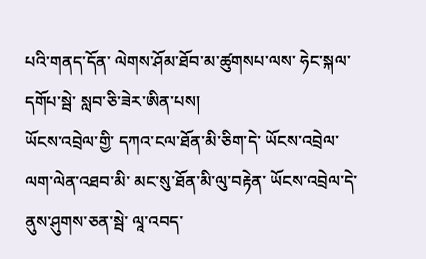པའི་གནད་དོན་ ལེགས་ཤོམ་ཐོབ་མ་ཚུགསཔ་ལས་ ཧེང་སྐལ་དགོཔ་སྦེ་ སླབ་ཅི་ཟེར་ཨིན་པས།
ཡོངས་འབྲེལ་གྱི་ དཀའ་ངལ་ཐོན་མི་ཅིག་དེ་ ཡོངས་འབྲེལ་ལག་ལེན་འཐབ་མི་ མང་སུ་ཐོན་མི་ལུ་བརྟེན་ ཡོངས་འབྲེལ་དེ་ ནུས་ཤུགས་ཅན་སྦེ་ ལཱ་འབད་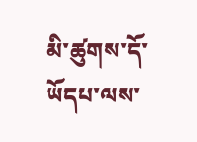མི་ཚུགས་དོ་ཡོདཔ་ལས་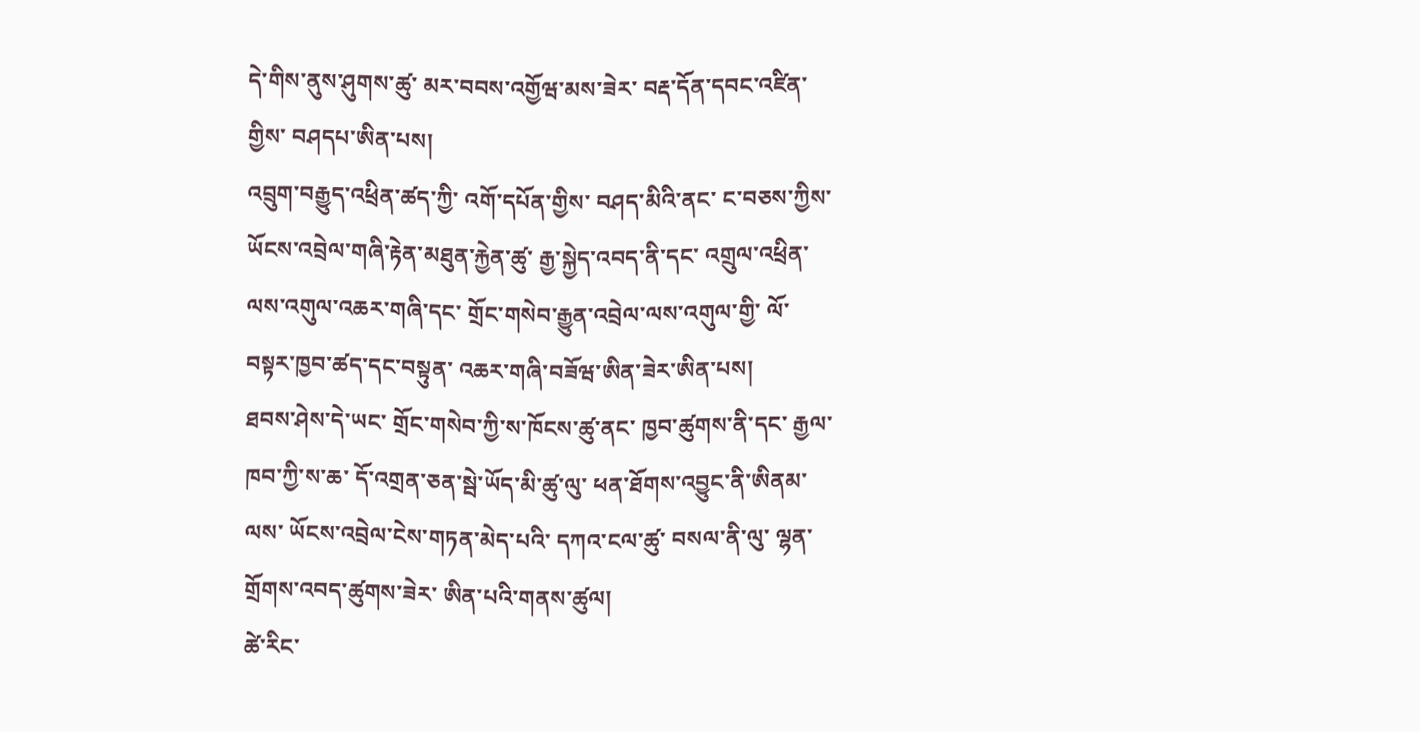དེ་གིས་ནུས་ཤུགས་ཚུ་ མར་བབས་འགྱོཝ་མས་ཟེར་ བརྡ་དོན་དབང་འཛིན་གྱིས་ བཤདཔ་ཨིན་པས།
འབྲུག་བརྒྱུད་འཕྲིན་ཚད་ཀྱི་ འགོ་དཔོན་གྱིས་ བཤད་མིའི་ནང་ ང་བཅས་ཀྱིས་ ཡོངས་འབྲེལ་གཞི་རྟེན་མཐུན་རྐྱེན་ཚུ་ རྒྱ་སྐྱེད་འབད་ནི་དང་ འགྲུལ་འཕྲིན་ལས་འགུལ་འཆར་གཞི་དང་ གྲོང་གསེབ་རྒྱུན་འབྲེལ་ལས་འགུལ་གྱི་ ལོ་བསྟར་ཁྱབ་ཚད་དང་བསྟུན་ འཆར་གཞི་བཟོཝ་ཨིན་ཟེར་ཨིན་པས།
ཐབས་ཤེས་དེ་ཡང་ གྲོང་གསེབ་ཀྱི་ས་ཁོངས་ཚུ་ནང་ ཁྱབ་ཚུགས་ནི་དང་ རྒྱལ་ཁབ་ཀྱི་ས་ཆ་ དོ་འགྲན་ཅན་སྦེ་ཡོད་མི་ཚུ་ལུ་ ཕན་ཐོགས་འབྱུང་ནི་ཨིནམ་ལས་ ཡོངས་འབྲེལ་ངེས་གཏན་མེད་པའི་ དཀའ་ངལ་ཚུ་ བསལ་ནི་ལུ་ ལྷན་གྲོགས་འབད་ཚུགས་ཟེར་ ཨིན་པའི་གནས་ཚུལ།
ཚེ་རིང་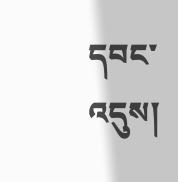དབང་འདུས།